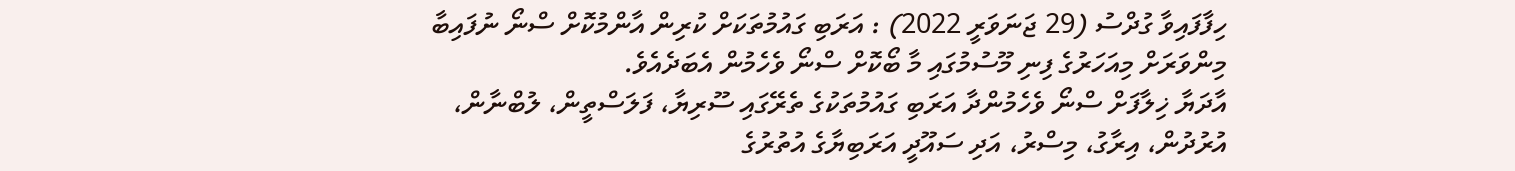ހިފާފައިވާ ގުދްސު (29 ޖަނަވަރީ 2022) : އަރަބި ގައުމުތަކަށް ކުރިން އާންމުކޮށް ސްނޯ ނުފައިބާ މިންވަރަށް މިއަހަރުގެ ފިނި މޫސުމުގައި މާ ބޯކޮށް ސްނޯ ވެހެމުން އެބަދެއެވެ.
އާދަޔާ ޚިލާފަށް ސްނޯ ވެހެމުންދާ އަރަބި ގައުމުތަކުގެ ތެރޭގައި ސޫރިޔާ، ފަލަސްތީން، ލުބްނާން، އުރުދުން، އިރާގު، މިސްރު، އަދި ސައޫދީ އަރަބިޔާގެ އުތުރުގެ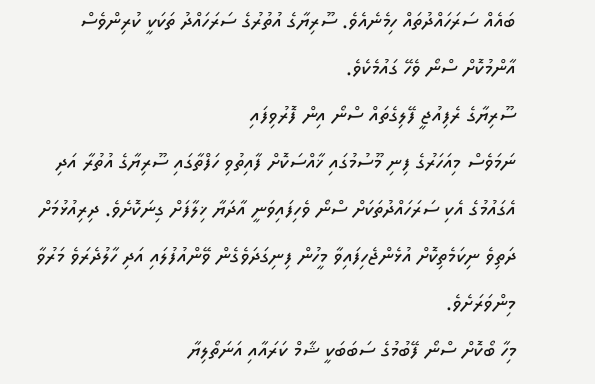ބައެއް ސަރަހައްދުތައް ހިމެނެއެވެ. ސޫރިޔާގެ އުތުރުގެ ސަރަހައްދު ތަކަކީ ކުރިންވެސް އާންމުކޮށް ސްނޯ ވެހޭ ގައުމެކެވެ.
ސޫރިޔާގެ ރެފިއުޖީ ފޭލިގެތައް ސްނޯ އިން ފޮރުވިފައި
ނަމަވެސް މިއަހަރުގެ ފިނި މޫސުމުގައި ޚާއްސަކޮށް ފާއިތުވި ހަފްތާގައި ސޫރިޔާގެ އުތުރާ އަދި އެގައުމުގެ އެކި ސަރަހައްދުތަކަށް ސްނޯ ވެހިފައިވަނީ އާދަޔާ ޚިލާފަށް ގިނަކޮށެވެ. ދިރިއުޅުމަށް ދަތިވެ ނިކަމެތިކޮށް އުޅެންޖެހިފައިވާ މީހުން ފިނިގަދަވެގެން ވޭންއުފުލައި އަދި ހާލުދެރަވެ މަރުވާ މިންވަރަށެވެ.
މިހާ ބޯކޮށް ސްނޯ ފޭބުމުގެ ސަބަބަކީ ޝާމް ކަރައާއި އަނަތޯލިޔާ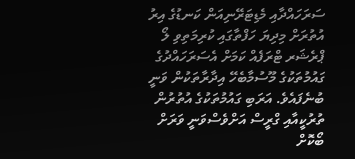ސަރަހައްދާއި މެޑިޓަރޭނިއަން ކަނޑުގެ އިރު އުތުރަށް މިދިޔަ ހަފްތާގައި ކުރިމަތިވި ލޯ ޕްރެޝަރ ޓްރަފެއް ކަމަށް އެސަރަހައްދުގެ ގައުމުތަކުގެ މޫސުމާބެހޭ އިދާރާތަކުން ވަނީ ބުނެފައެވެ. އަރަބި ގައުމުތަކުގެ އުތުރުން ތުރުކީއާއި ގްރީސް އަށްވެސްވަނީ ވަރަށް ބޯކޮށް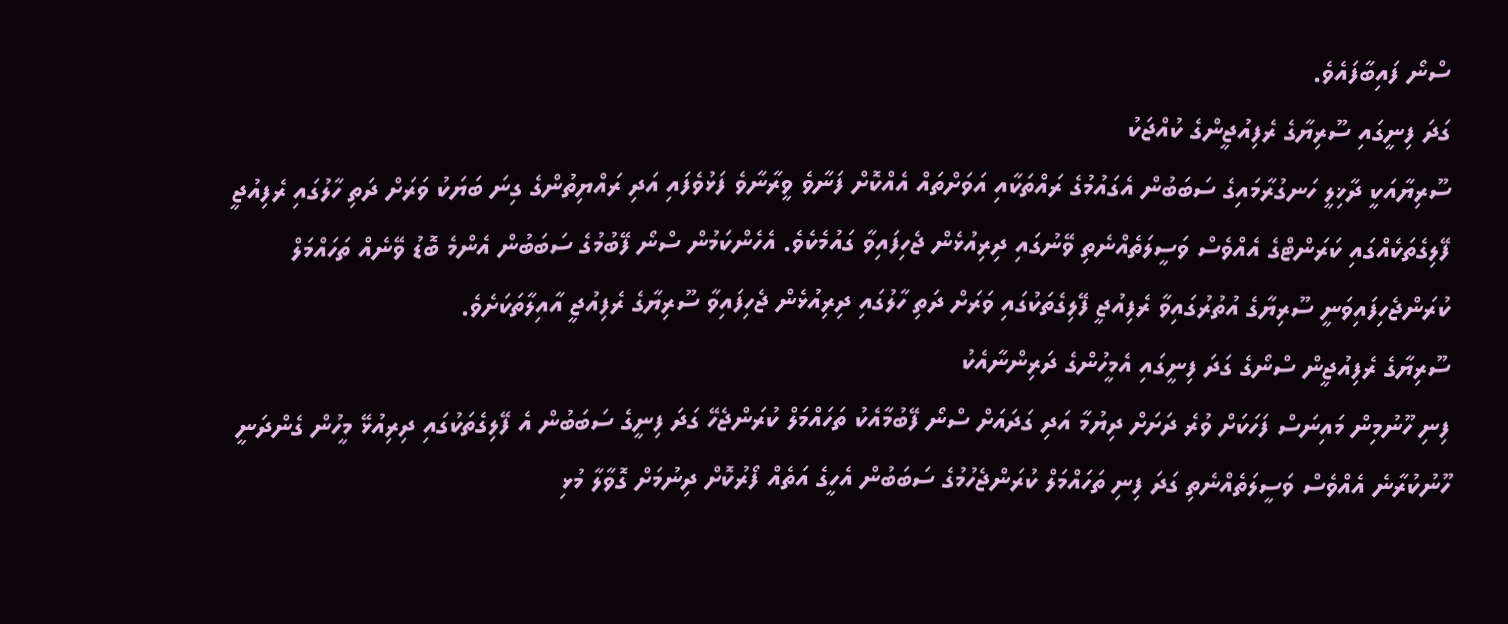ސްނޯ ފައިބާފައެވެ.
ގަދަ ފިނީގައި ސޫރިޔާގެ ރެފިއުޖީންގެ ކުއްޖަކު
ސޫރިޔާއަކީ ދާޚިލީ ހަނގުރާމައިގެ ސަބަބުން އެގައުމުގެ ރައްތަކާއި އަވަށްތައް އެއްކޮށް ފަނާވެ ވީރާނާވެ ފަޅުވެފައި އަދި ރައްޔިތުންގެ ގިނަ ބަޔަކު ވަރަށް ދަތި ހާލުގައި ރެފިއުޖީ ފޭލިގެތަކެއްގައި ކަރަންޓްގެ އެއްވެސް ވަސީލަތެއްނެތި ވޭނުގައި ދިރިއުޅެން ޖެހިފައިވާ ގައުމެކެވެ. އެހެންކަމުން ސްނޯ ފޭބުމުގެ ސަބަބުން އެންމެ ބޮޑު ވޭނެއް ތަހައްމަލް ކުރަންޖެހިފައިވަނީ ސޫރިޔާގެ އުތުރުގައިވާ ރެފިއުޖީ ފޭލިގެތަކުގައި ވަރަށް ދަތި ހާލުގައި ދިރިއުޅެން ޖެހިފައިވާ ސޫރިޔާގެ ރެފިއުޖީ އާއިލާތަކަށެވެ.
ސޫރިޔާގެ ރެފިއުޖީން ސްނޯގެ ގަދަ ފިނީގައި އެމީހުންގެ ދަރިންނާއެކު
ފިނި ހޫނުމިން މައިނަސް ފަހަކަށް ވުރެ ދަށަށް ދިޔުމާ އަދި ގަދައަށް ސްނޯ ފޭބުމާއެކު ތަހައްމަލް ކުރަންޖެހޭ ގަދަ ފިނީގެ ސަބަބުން އެ ފޭލިގެތަކުގައި ދިރިއުޅޭ މީހުން ގެންދަނީ ހޫނުކުރާނެ އެއްވެސް ވަސީލަތެއްނެތި ގަދަ ފިނި ތަހައްމަލް ކުރަންޖެހުމުގެ ސަބަބުން އެހީގެ އަތެއް ފޯރުކޮށް ދިނުމަށް ގޮވާލާ މުޅި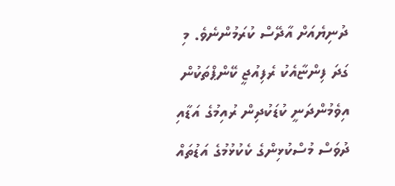ދުނިޔެއަށް އާދޭސް ކުރަމުންނެވެ. މި ގަދަ ފިންޏާއެކު ރެފިއުޖީ ކޭންޕްތަކުން އިވެމުންދަނީ ކުޑަކުދިން ރުއިމުގެ އަޑާއި ދުވަސް މުސްކުޅިންގެ ކެކުޅުމުގެ އަޑުތައް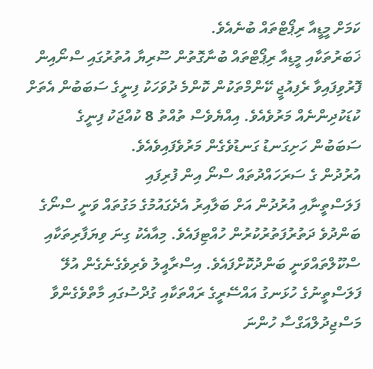ކަމަށް މީޑީއާ ރިޕޯޓްތައް ބުނެއެވެ.
ޚަބަރުތަކާއި މީޑިއާ ރިޕޯޓްތައް ބުނާގޮތުން ސޫރިޔާ އުތުރުގައި ސްނޯއިން ފޮރުވިފައިވާ ރެފިއުޖީ ކޭންމްތަކުން ކޮންމެ ދުވަހަކު ފިނީގެ ސަބަބުން އެތަށް ކުޑަކުދިންނެއް މަރުވެއެވެ. އިއްޔެވެސް ތުއްތު 8 ކުއްޖަކު ފިނީގެ ސަބަބުން ހަށިގަނޑު ގަނޑުވެގެން މަރުވެފައިވެއެވެ.
އުރުދުން ގެ ސަރަހައްދުތައް ސްނޯ އިން ފުރިފައި
ފަލަސްތީނާއި އުރުދުން އަށް ބަލާއިރު އެދެގައުމުގެ މަގުތައް ވަނީ ސްނޯގެ ބަންދުވެ ދަތުރުފަތުރުކުރުން ހުއްޓިފައެވެ. މިއާއެކު ގިނަ ވިޔަފާރިތަކާއި ސްކޫލްތައްވަނީ ބަންދުކޮށްފައެވެ. އިސްރާއީލު ވެރިވެގެނެގެން އުލޭ ފަލަސްތީނުގެ ހުޅަނގު އައްސޭރީގެ ރައްތަކާއި ގުދްސުގައި މާތްވެގެންވާ މަސްޖިދުލްއަގްސާ ހުންނަ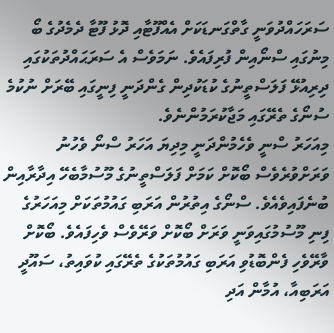ސަރަހައްދުވަނީ ގާތްގަނޑަކަށް އެއްފޫޓާއި ދޮޅު ފޫޓާ ދެމެދުގެ ބޯ މިނުގައި ސްނޯއިން ފުރިފައެވެ. ނަމަވެސް އެ ސަރަޙައްދުތަކުގައި ދިރިއުޅޭ ފަލަސްތީނުގެ ކުޑަކުދިން ގެންދަނީ ފިނީގައި ބޭރަށް ނުކުމެ ސުނޯގެ ތެރޭގައި މަޖާކުރަމުންނެވެ.
މިއަހަރު ސްނީ ވެހެމުންދަނީ މިދިޔަ އަހަރު ސްނޯ ވެހުނު ވަރަށްވުރެވެސް ބޯކޮށް ކަމަށް ފަލަސްތީނުގެ މޫސުމާބެހޭ އިދާރާއިން ބުނެފައިވެއެވެ. ސްނޯގެ އިތުރުން އަރަބި ގައުމުތަކަށް މިއަހަރުގެ ފިނި މޫސުމުގައިވަނީ ވަރަށް ބޯކޮށް ވަރޭވެސް ވެހިފައެވެ. ބޯކޮށް ވާރޭވެހި ފެންބޮޑުވި އަރަބި ގައުމުތަކުގެ ތެރޭގައި ކުވައިތު، ސައޫދީ އަރަބިއާ، އުމާން އަދި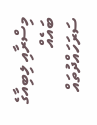މިސްރާއި ލިބިއާގެ ބައެއް ސަރަހައްދުތައް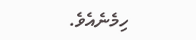ހިމެނެއެވެ.